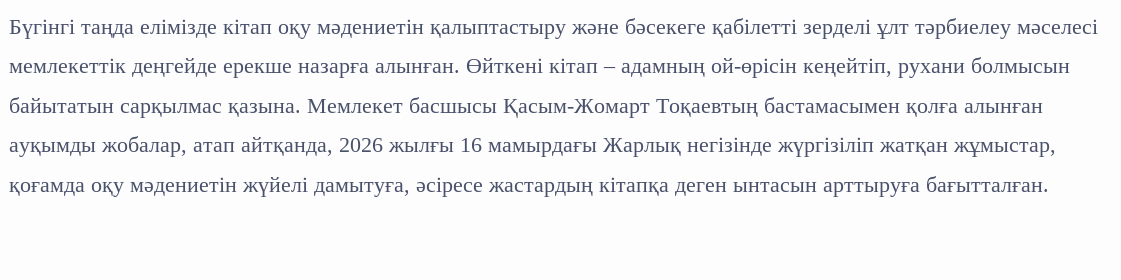Бүгінгі таңда елімізде кітап оқу мәдениетін қалыптастыру және бәсекеге қабілетті зерделі ұлт тәрбиелеу мәселесі мемлекеттік деңгейде ерекше назарға алынған. Өйткені кітап – адамның ой-өрісін кеңейтіп, рухани болмысын байытатын сарқылмас қазына. Мемлекет басшысы Қасым-Жомарт Тоқаевтың бастамасымен қолға алынған ауқымды жобалар, атап айтқанда, 2026 жылғы 16 мамырдағы Жарлық негізінде жүргізіліп жатқан жұмыстар, қоғамда оқу мәдениетін жүйелі дамытуға, әсіресе жастардың кітапқа деген ынтасын арттыруға бағытталған.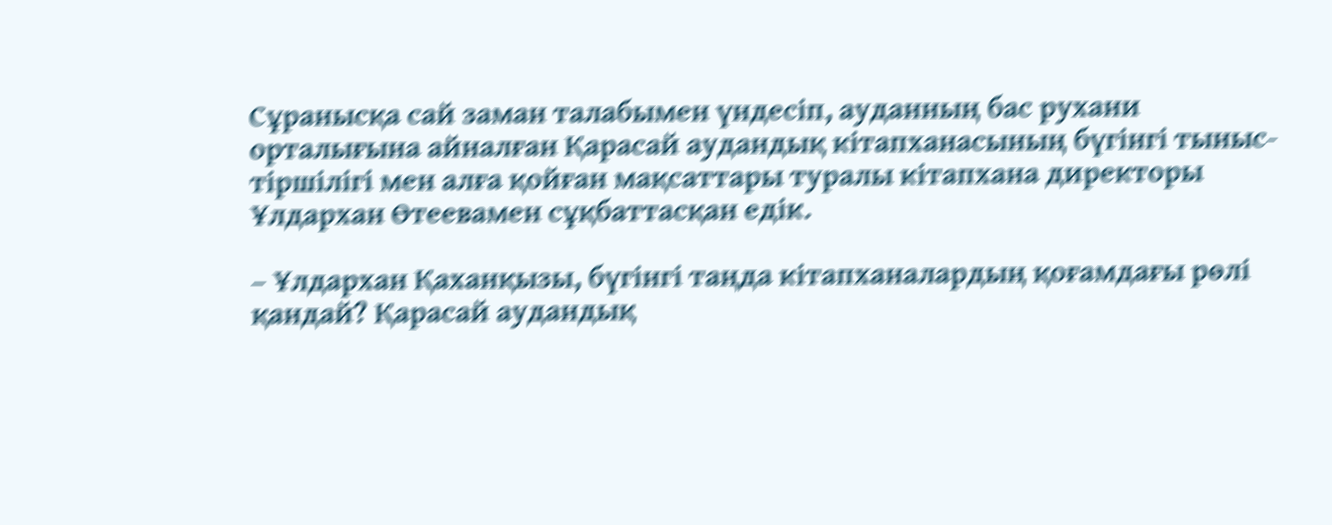Сұранысқа сай заман талабымен үндесіп, ауданның бас рухани орталығына айналған Қарасай аудандық кітапханасының бүгінгі тыныс-тіршілігі мен алға қойған мақсаттары туралы кітапхана директоры Ұлдархан Өтеевамен сұқбаттасқан едік.

– Ұлдархан Қаханқызы, бүгінгі таңда кітапханалардың қоғамдағы рөлі қандай? Қарасай аудандық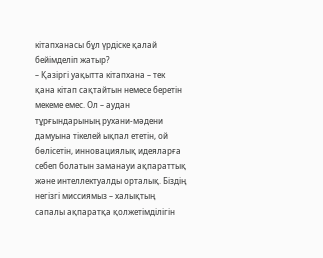кітапханасы бұл үрдіске қалай бейімделіп жатыр?
– Қазіргі уақытта кітапхана – тек қана кітап сақтайтын немесе беретін мекеме емес. Ол – аудан тұрғындарының рухани-мәдени дамуына тікелей ықпал ететін, ой бөлісетін, инновациялық идеяларға себеп болатын заманауи ақпараттық және интеллектуалды орталық. Біздің негізгі миссиямыз – халықтың сапалы ақпаратқа қолжетімділігін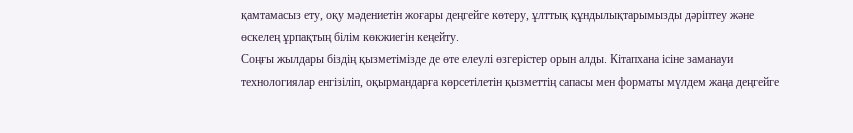қамтамасыз ету, оқу мәдениетін жоғары деңгейге көтеру, ұлттық құндылықтарымызды дәріптеу және өскелең ұрпақтың білім көкжиегін кеңейту.
Соңғы жылдары біздің қызметімізде де өте елеулі өзгерістер орын алды. Кітапхана ісіне заманауи технологиялар енгізіліп, оқырмандарға көрсетілетін қызметтің сапасы мен форматы мүлдем жаңа деңгейге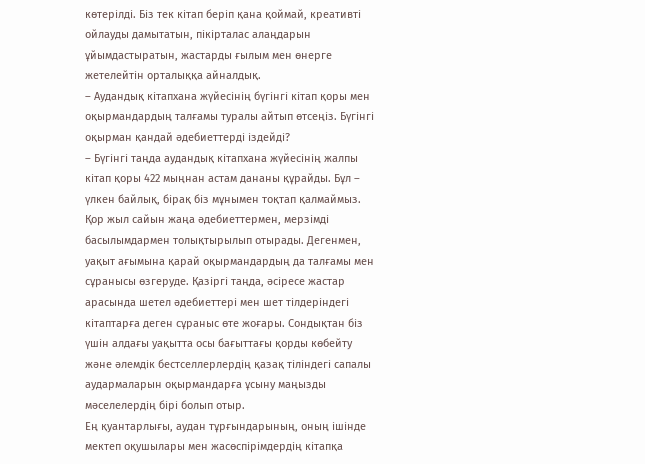көтерілді. Біз тек кітап беріп қана қоймай, креативті ойлауды дамытатын, пікірталас алаңдарын ұйымдастыратын, жастарды ғылым мен өнерге жетелейтін орталыққа айналдық.
– Аудандық кітапхана жүйесінің бүгінгі кітап қоры мен оқырмандардың талғамы туралы айтып өтсеңіз. Бүгінгі оқырман қандай әдебиеттерді іздейді?
– Бүгінгі таңда аудандық кітапхана жүйесінің жалпы кітап қоры 422 мыңнан астам дананы құрайды. Бұл – үлкен байлық, бірақ біз мұнымен тоқтап қалмаймыз. Қор жыл сайын жаңа әдебиеттермен, мерзімді басылымдармен толықтырылып отырады. Дегенмен, уақыт ағымына қарай оқырмандардың да талғамы мен сұранысы өзгеруде. Қазіргі таңда, әсіресе жастар арасында шетел әдебиеттері мен шет тілдеріндегі кітаптарға деген сұраныс өте жоғары. Сондықтан біз үшін алдағы уақытта осы бағыттағы қорды көбейту және әлемдік бестселлерлердің қазақ тіліндегі сапалы аудармаларын оқырмандарға ұсыну маңызды мәселелердің бірі болып отыр.
Ең қуантарлығы, аудан тұрғындарының, оның ішінде мектеп оқушылары мен жасөспірімдердің кітапқа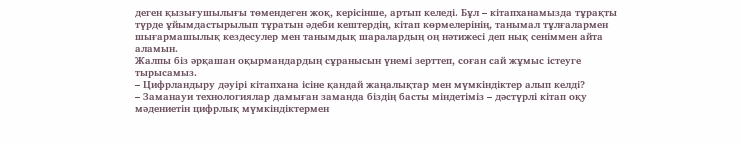деген қызығушылығы төмендеген жоқ, керісінше, артып келеді. Бұл – кітапханамызда тұрақты түрде ұйымдастырылып тұратын әдеби кештердің, кітап көрмелерінің, танымал тұлғалармен шығармашылық кездесулер мен танымдық шаралардың оң нәтижесі деп нық сеніммен айта аламын.
Жалпы біз әрқашан оқырмандардың сұранысын үнемі зерттеп, соған сай жұмыс істеуге тырысамыз.
– Цифрландыру дәуірі кітапхана ісіне қандай жаңалықтар мен мүмкіндіктер алып келді?
– Заманауи технологиялар дамыған заманда біздің басты міндетіміз – дәстүрлі кітап оқу мәдениетін цифрлық мүмкіндіктермен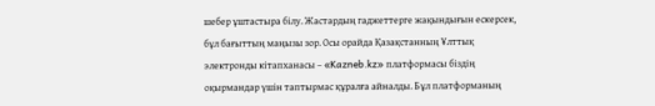шебер ұштастыра білу. Жастардың гаджеттерге жақындығын ескерсек, бұл бағыттың маңызы зор. Осы орайда Қазақстанның Ұлттық электронды кітапханасы – «Kazneb.kz» платформасы біздің оқырмандар үшін таптырмас құралға айналды. Бұл платформаның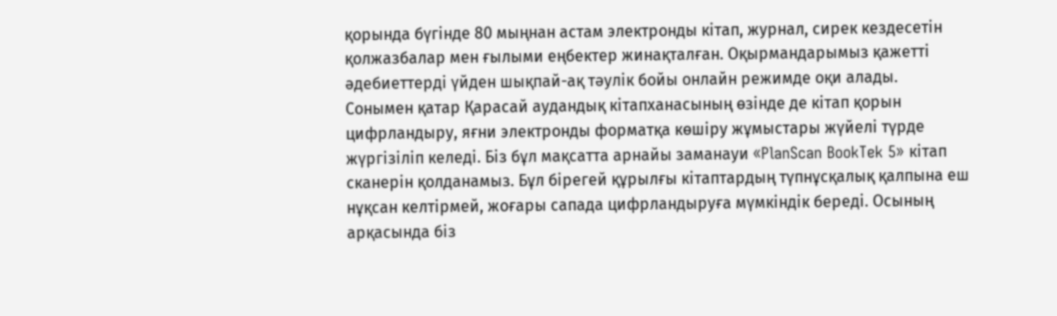қорында бүгінде 80 мыңнан астам электронды кітап, журнал, сирек кездесетін қолжазбалар мен ғылыми еңбектер жинақталған. Оқырмандарымыз қажетті әдебиеттерді үйден шықпай-ақ тәулік бойы онлайн режимде оқи алады.
Сонымен қатар Қарасай аудандық кітапханасының өзінде де кітап қорын цифрландыру, яғни электронды форматқа көшіру жұмыстары жүйелі түрде жүргізіліп келеді. Біз бұл мақсатта арнайы заманауи «PlanScan BookTek 5» кітап сканерін қолданамыз. Бұл бірегей құрылғы кітаптардың түпнұсқалық қалпына еш нұқсан келтірмей, жоғары сапада цифрландыруға мүмкіндік береді. Осының арқасында біз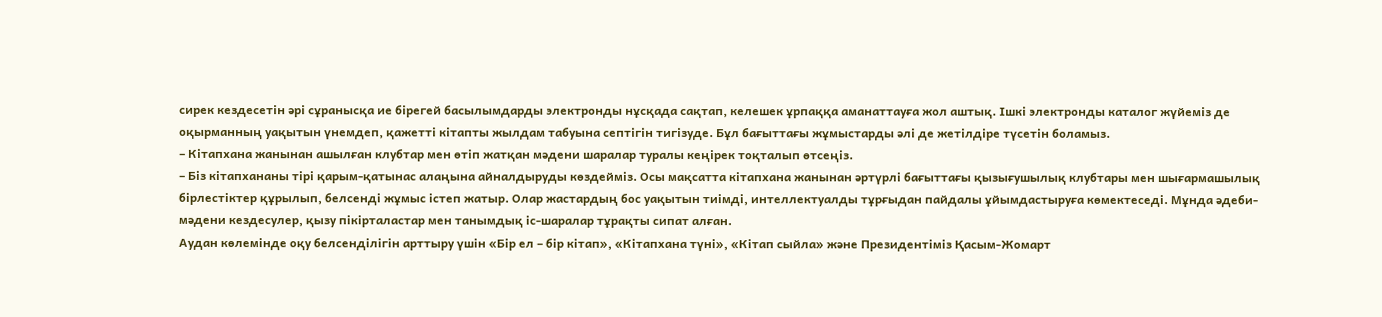сирек кездесетін әрі сұранысқа ие бірегей басылымдарды электронды нұсқада сақтап, келешек ұрпаққа аманаттауға жол аштық. Ішкі электронды каталог жүйеміз де оқырманның уақытын үнемдеп, қажетті кітапты жылдам табуына септігін тигізуде. Бұл бағыттағы жұмыстарды әлі де жетілдіре түсетін боламыз.
– Кітапхана жанынан ашылған клубтар мен өтіп жатқан мәдени шаралар туралы кеңірек тоқталып өтсеңіз.
– Біз кітапхананы тірі қарым-қатынас алаңына айналдыруды көздейміз. Осы мақсатта кітапхана жанынан әртүрлі бағыттағы қызығушылық клубтары мен шығармашылық бірлестіктер құрылып, белсенді жұмыс істеп жатыр. Олар жастардың бос уақытын тиімді, интеллектуалды тұрғыдан пайдалы ұйымдастыруға көмектеседі. Мұнда әдеби-мәдени кездесулер, қызу пікірталастар мен танымдық іс-шаралар тұрақты сипат алған.
Аудан көлемінде оқу белсенділігін арттыру үшін «Бір ел – бір кітап», «Кітапхана түні», «Кітап сыйла» және Президентіміз Қасым-Жомарт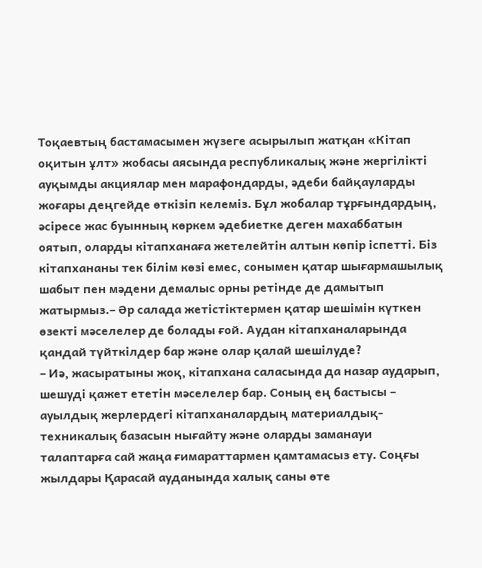Тоқаевтың бастамасымен жүзеге асырылып жатқан «Кітап оқитын ұлт» жобасы аясында республикалық және жергілікті ауқымды акциялар мен марафондарды, әдеби байқауларды жоғары деңгейде өткізіп келеміз. Бұл жобалар тұрғындардың, әсіресе жас буынның көркем әдебиетке деген махаббатын оятып, оларды кітапханаға жетелейтін алтын көпір іспетті. Біз кітапхананы тек білім көзі емес, сонымен қатар шығармашылық шабыт пен мәдени демалыс орны ретінде де дамытып жатырмыз.– Әр салада жетістіктермен қатар шешімін күткен өзекті мәселелер де болады ғой. Аудан кітапханаларында қандай түйткілдер бар және олар қалай шешілуде?
– Иә, жасыратыны жоқ, кітапхана саласында да назар аударып, шешуді қажет ететін мәселелер бар. Соның ең бастысы – ауылдық жерлердегі кітапханалардың материалдық-техникалық базасын нығайту және оларды заманауи талаптарға сай жаңа ғимараттармен қамтамасыз ету. Соңғы жылдары Қарасай ауданында халық саны өте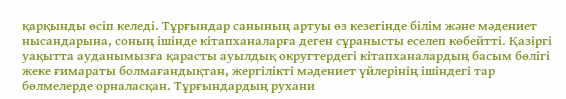қарқынды өсіп келеді. Тұрғындар санының артуы өз кезегінде білім және мәдениет нысандарына, соның ішінде кітапханаларға деген сұранысты еселеп көбейтті. Қазіргі уақытта ауданымызға қарасты ауылдық округтердегі кітапханалардың басым бөлігі жеке ғимараты болмағандықтан, жергілікті мәдениет үйлерінің ішіндегі тар бөлмелерде орналасқан. Тұрғындардың рухани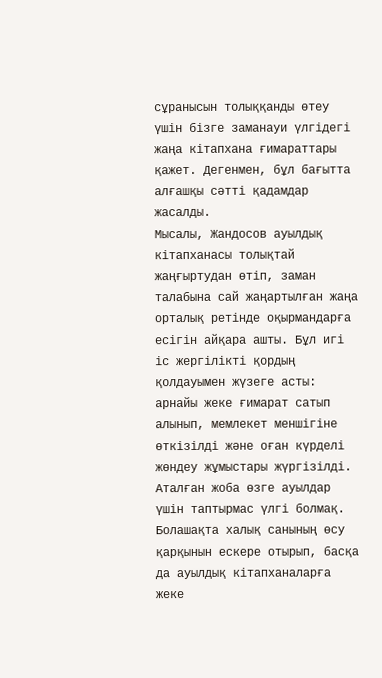сұранысын толыққанды өтеу үшін бізге заманауи үлгідегі жаңа кітапхана ғимараттары қажет. Дегенмен, бұл бағытта алғашқы сәтті қадамдар жасалды.
Мысалы, Жандосов ауылдық кітапханасы толықтай жаңғыртудан өтіп, заман талабына сай жаңартылған жаңа орталық ретінде оқырмандарға есігін айқара ашты. Бұл игі іс жергілікті қордың қолдауымен жүзеге асты: арнайы жеке ғимарат сатып алынып, мемлекет меншігіне өткізілді және оған күрделі жөндеу жұмыстары жүргізілді. Аталған жоба өзге ауылдар үшін таптырмас үлгі болмақ. Болашақта халық санының өсу қарқынын ескере отырып, басқа да ауылдық кітапханаларға жеке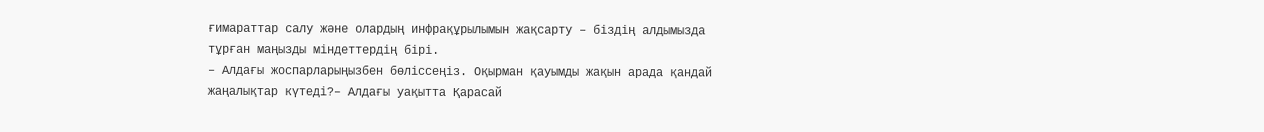ғимараттар салу және олардың инфрақұрылымын жақсарту – біздің алдымызда тұрған маңызды міндеттердің бірі.
– Алдағы жоспарларыңызбен бөліссеңіз. Оқырман қауымды жақын арада қандай жаңалықтар күтеді?– Алдағы уақытта Қарасай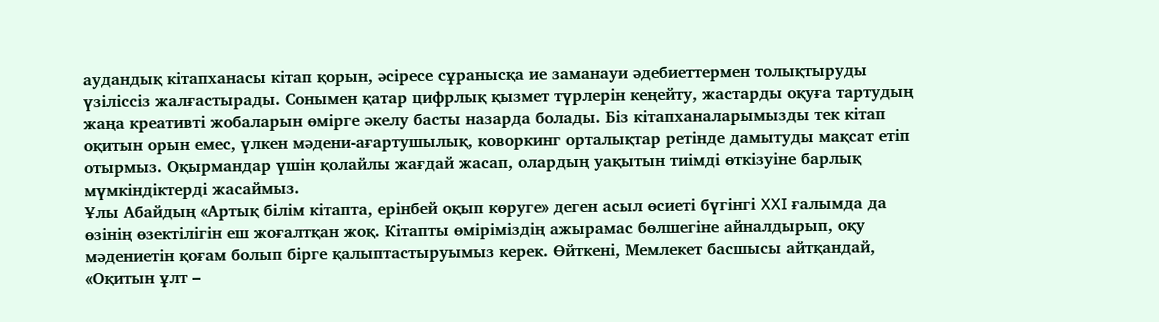аудандық кітапханасы кітап қорын, әсіресе сұранысқа ие заманауи әдебиеттермен толықтыруды үзіліссіз жалғастырады. Сонымен қатар цифрлық қызмет түрлерін кеңейту, жастарды оқуға тартудың жаңа креативті жобаларын өмірге әкелу басты назарда болады. Біз кітапханаларымызды тек кітап оқитын орын емес, үлкен мәдени-ағартушылық, коворкинг орталықтар ретінде дамытуды мақсат етіп отырмыз. Оқырмандар үшін қолайлы жағдай жасап, олардың уақытын тиімді өткізуіне барлық мүмкіндіктерді жасаймыз.
Ұлы Абайдың «Артық білім кітапта, ерінбей оқып көруге» деген асыл өсиеті бүгінгі XXI ғалымда да өзінің өзектілігін еш жоғалтқан жоқ. Кітапты өміріміздің ажырамас бөлшегіне айналдырып, оқу мәдениетін қоғам болып бірге қалыптастыруымыз керек. Өйткені, Мемлекет басшысы айтқандай, «Оқитын ұлт –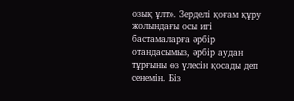озық ұлт». Зерделі қоғам құру жолындағы осы игі бастамаларға әрбір отандасымыз, әрбір аудан тұрғыны өз үлесін қосады деп сенемін. Біз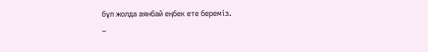бұл жолда аянбай еңбек ете береміз.
–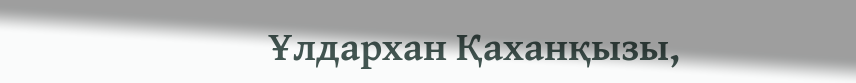Ұлдархан Қаханқызы,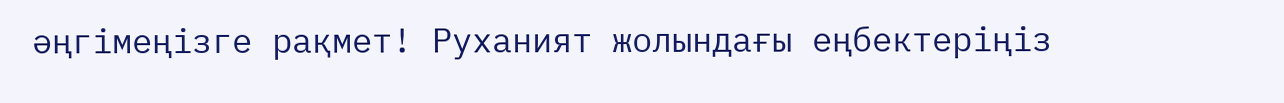әңгімеңізге рақмет! Руханият жолындағы еңбектеріңіз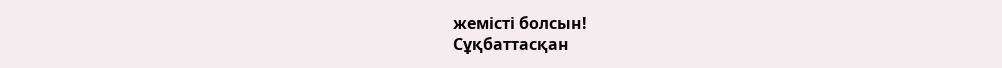жемісті болсын!
Сұқбаттасқан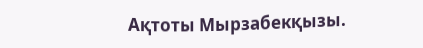Ақтоты Мырзабекқызы.